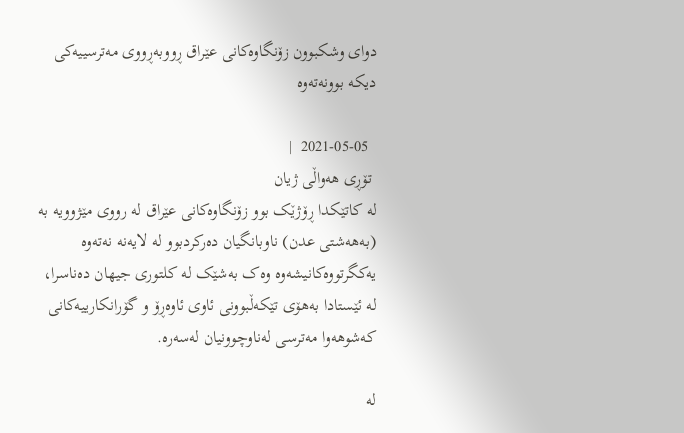دوای وشکبوون زۆنگاوەکانی عێراق ڕووبەڕووی مەترسییەکی دیکە بوونەتەوە

  2021-05-05  |
 تۆڕی هەواڵی ژیان
لە کاتێکدا ڕۆژێک بوو زۆنگاوەکانی عێراق لە رووی مێژوویە بە (بەهەشتی عدن) ناوبانگیان دەرکردبوو لە لایەنە نەتەوە یەکگرتووەکانیشەوە وەک بەشێک لە کلتوری جیهان دەناسرا، لە ئێستادا بەهۆی تێکەڵبوونی ئاوی ئاوەڕۆ و گۆرانکارییەکانی کەشوهەوا مەترسی لەناوچوونیان لەسەرە.

لە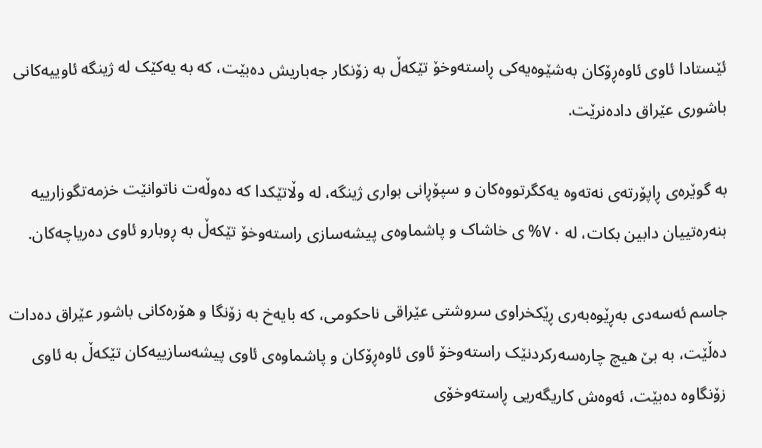ئێستادا ئاوی ئاوەڕۆکان بەشێوەیەکی ڕاستەوخۆ تێکەڵ بە زۆنکار جەباریش دەبێت، کە بە یەکێک لە ژینگە ئاوییەکانی باشوری عێراق دادەنرێت.

بە گوێرەی ڕاپۆرتەی نەتەوە یەکگرتووەکان و سپۆڕانی بواری ژینگە، لە وڵاتێکدا کە دەوڵەت ناتوانێت خزمەتگوزارییە بنەرەتییان دابین بکات، لە ٧٠% ی خاشاک و پاشماوەی پیشەسازی راستەوخۆ تێکەڵ بە ڕوبارو ئاوی دەریاچەکان.

جاسم ئەسەدی بەڕێوەبەری ڕێکخراوی سروشتی عێراقی ناحکومی، کە بایەخ بە زۆنگا و هۆرەکانی باشور عێراق دەدات دەڵێت، بە بێ هیچ چارەسەرکردنێک راستەوخۆ ئاوی ئاوەڕۆکان و پاشماوەی ئاوی پیشەسازییەکان تێکەڵ بە ئاوی زۆنگاوە دەبێت، ئەوەش کاریگەریی ڕاستەوخۆی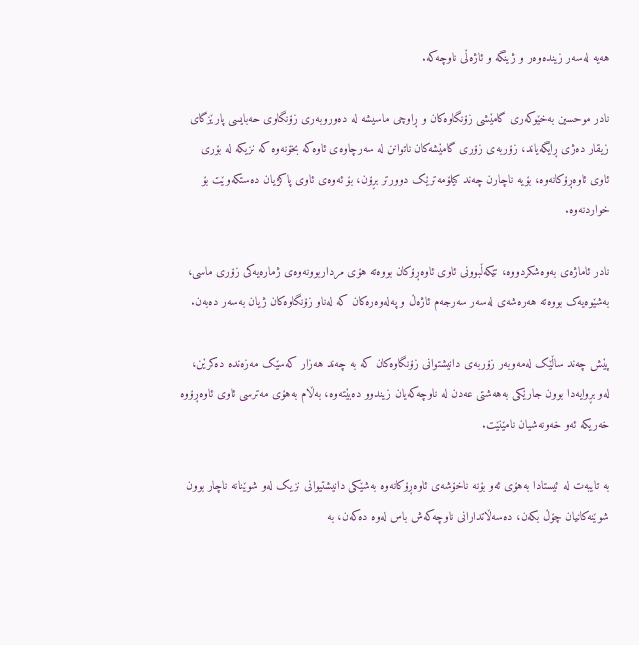هەیە لەسەر زیندەوەر و ژینگە و ئاژەڵی ناوچەکە.

نادر موحسین بەخێوکەری گامێشی زۆنگاوەکان و ڕاوچی ماسیشە لە دەوروبەری زۆنگاوی حەبایسی پارێزگای زیقار دەژی ڕایگەیاند، زۆربەی زۆری گامێشەکان ناتوانن لە سەرچاوەی ئاوەکە بخۆنەوە کە نزیکە لە بۆری ئاوی ئاوەڕۆکانەوە، بۆیە ناچارن چەند کیلۆمەترێک دوورتر بڕۆن، بۆ ئەوەی ئاوی پاکژیان دەستکەوێت بۆ خواردنەوە.

نادر ئاماژەی بەوەشکردووە، تێکەڵبوونی ئاوی ئاوەڕۆکان بووەتە هۆی مرداربوونەوەی ژمارەیەکی زۆری ماسی، بەشێوەیەک بووەتە هەرەشەی لەسەر سەرجەم ئاژەڵ و پەلەوەرەکان کە لەناو زۆنگاوەکان ژیان بەسەر دەبەن.

پێش چەند ساڵێک لەمەوبەر زۆربەی دانیشتوانی زۆنگاوەکان کە بە چەند هەزار کەسێک مەزەندە دەکرێن، لەو بڕوایەدا بوون جارێکی بەهەشتی عەدن لە ناوچەکەیان زیندوو دەبێتەوە، بەڵام بەهۆی مەترسی ئاوی ئاوەڕۆوە خەریکە ئەو خەونەشیان نامێنێت.

بە تایبەت لە ئیستادا بەهۆی ئەو بۆنە ناخۆشەی ئاوەڕۆکانەوە بەشێکی دانیشتیوانی نزیک لەو شوێنانە ناچار بوون شوێنەکانیان چۆڵ بکەن، دەسەڵاتدارانی ناوچەکەش باس لەوە دەکەن، بە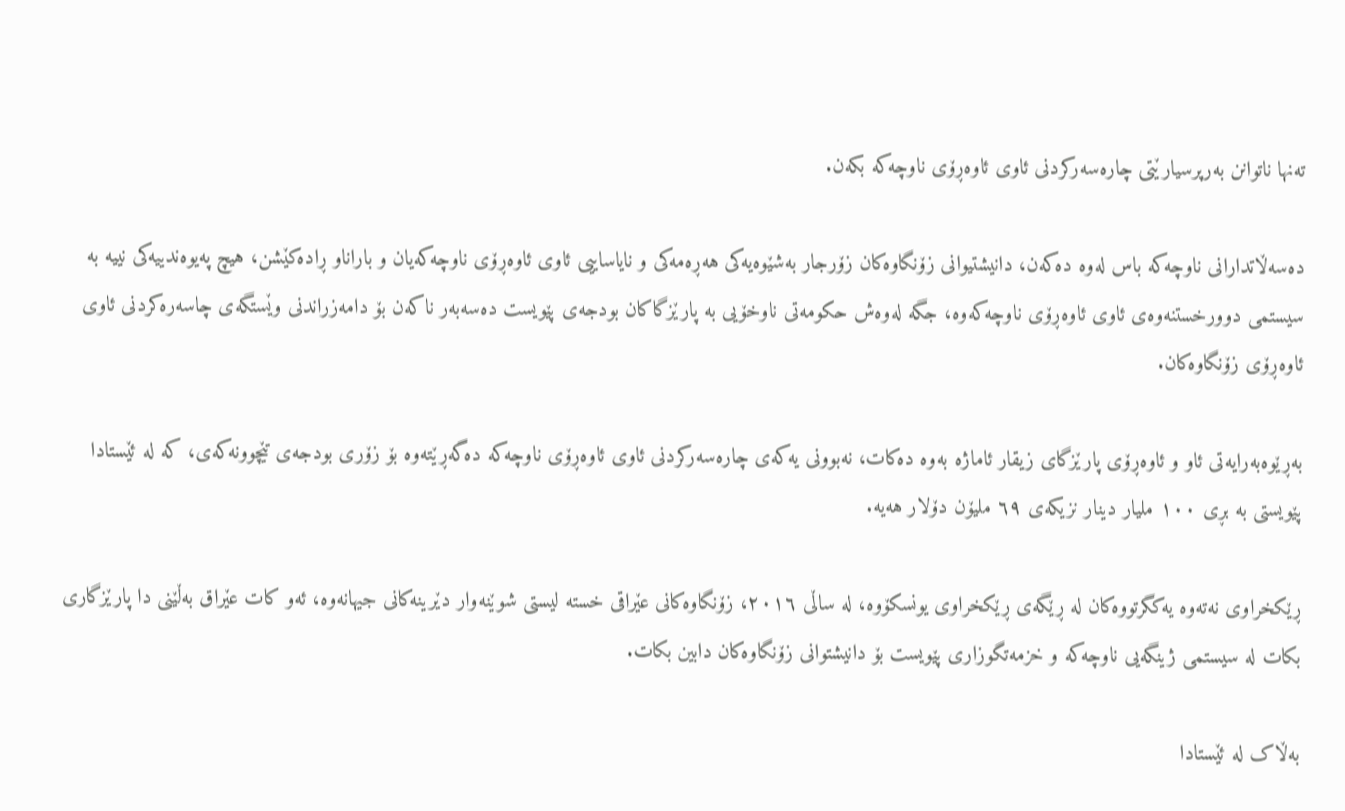تەنها ناتوانن بەرپرسیارێتی چارەسەرکردنی ئاوی ئاوەڕۆی ناوچەکە بکەن.

دەسەڵاتدارانی ناوچەکە باس لەوە دەکەن، دانیشتیوانی زۆنگاوەکان زۆرجار بەشێوەیەکی هەڕەمەکی و نایاساییی ئاوی ئاوەڕۆی ناوچەکەیان و باراناو ڕادەکێشن، هیچ پەیوەندییەکی نییە بە سیستمی دوورخستنەوەی ئاوی ئاوەڕۆی ناوچەکەوە، جگە لەوەش حکومەتی ناوخۆیی بە پارێزگاکان بودجەی پێویست دەسەبەر ناکەن بۆ دامەزراندنی وێستگەی چاسەرەکردنی ئاوی ئاوەڕۆی زۆنگاوەکان.

بەڕێوەبەرایەتی ئاو و ئاوەڕۆی پارێزگای زیقار ئاماژە بەوە دەکات، نەبوونی یەکەی چارەسەرکردنی ئاوی ئاوەڕۆی ناوچەکە دەگەڕێتەوە بۆ زۆری بودجەی تێچوونەکەی، کە لە ئێستادا پێویستی بە بڕی ١٠٠ ملیار دینار نزیکەی ٦٩ ملیۆن دۆلار هەیە.

ڕێکخراوی نەتەوە یەکگرتووەکان لە ڕێگەی ڕێکخراوی یونسکۆوە، لە ساڵی ٢٠١٦، زۆنگاوەکانی عێراقی خستە لیستی شوێنەوار دێرینەکانی جیهانەوە، ئەو کات عێراق بەڵێنی دا پارێزگاری بکات لە سیستمی ژینگەیی ناوچەکە و خزمەتگوزاری پێویست بۆ دانیشتوانی زۆنگاوەکان دابین بکات.

بەڵاک لە ئێستادا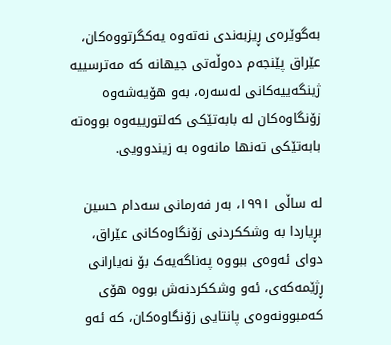بەگوێرەی ڕیزبەندی نەتەوە یەکگرتووەکان، عێراق پێنجەم دەوڵەتی جیهانە کە مەترسییە ژینگەییەکانی لەسەرە، بەو هۆیەشەوە زۆنگاوەکان لە بابەتێکی کەلتورییەوە بووەتە بابەتێکی تەنها مانەوە بە زیندوویی.

لە ساڵی ١٩٩١، بەر فەرمانی سەدام حسین بڕیاردا بە وشککردنی زۆنگاوەکانی عێراق، دوای ئەوەی ببووە پەناگەیەک بۆ نەیارانی ڕژێمەکەی، ئەو وشککردنەش بووە هۆی کەمبوونەوەی پانتایی زۆنگاوەکان، کە ئەو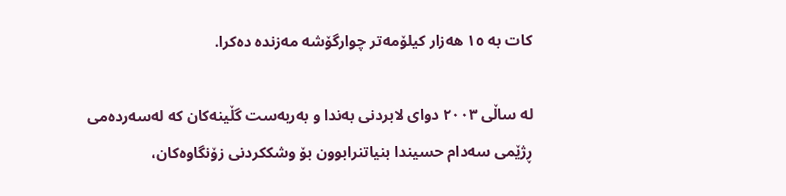کات بە ١٥ هەزار کیلۆمەتر چوارگۆشە مەزندە دەکرا.

لە ساڵی ٢٠٠٣ دوای لابردنی بەندا و بەربەست گڵینەکان کە لەسەردەمی ڕژێمی سەدام حسیندا بنیاتنرابوون بۆ وشککردنی زۆنگاوەکان،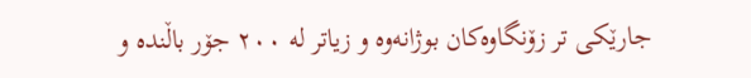جارێکی تر زۆنگاوەکان بوژانەوە و زیاتر لە ٢٠٠ جۆر باڵندە و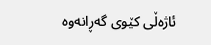ئاژەڵی کێوی گەڕانەوە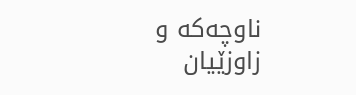ناوچەکە و زاوزێیان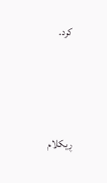کرد.



ڕیکلام